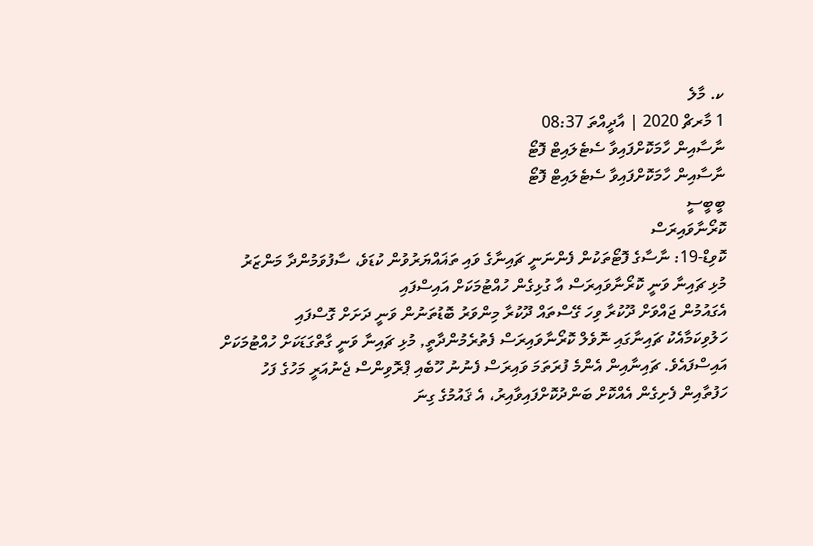ކ. މާލެ
1 މާރޗް 2020 | އާދީއްތަ 08:37
ނާސާއިން ހާމަކޮށްފައިވާ ސެޓެލައިޓް ފޮޓޯ
ނާސާއިން ހާމަކޮށްފައިވާ ސެޓެލައިޓް ފޮޓޯ
ބީބީސީ
ކޮރޯނާވައިރަސް
ކޮވިޑް-19: ނާސާގެ ފޮޓޯތަކުން ފެންނަނީ ޗައިނާގެ ވައި ތަޣައްޔަރުވުން ކުޑަވެ، ސާފުވަމުންދާ މަންޒަރު
މުޅި ޗައިނާ ވަނީ ކޮރޯނާވައިރަސް އާ ގުޅިގެން ހުއްޓުމަކަށް އައިސްފައި
އެގައުމުން ޖައްވަށް ދޫކުރާ ވިހަ ގޭސްތައް ދޫކުރާ މިންވަރު ބޮޑުތަނުން ވަނީ ދަށަށް ގޮސްފައި
ހަލުވިކަމާއެކު ޗައިނާގައި ނޮވެލް ކޮރޯނާވައިރަސް ފެތުރެމުންދާތީ, މުޅި ޗައިނާ ވަނީ ގާތްގަޑަކަށް ހުއްޓުމަކަށް އައިސްފައެވެ. ޗައިނާއިން އެންމެ ފުރަތަމަ ވައިރަސް ފެނުނު ހޫބެއި ޕްރޮވިންސް ޖެނުއަރީ މަހުގެ ފަހު ހަފުތާއިން ފެށިގެން އެއްކޮށް ބަންދުކޮށްފައިވާއިރު، އެ ޤައުމުގެ ގިނަ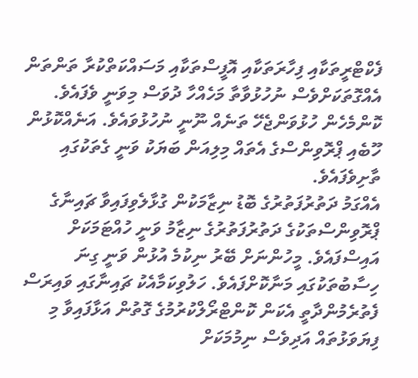ފެކްޓްރީތަކާއި ފިހާރަތަކާއި އޮފީސްތަކާއި މަސައްކަތްކުރާ ތަންތަން އެއްގޮތަކަށްވެސް ނުހުޅުވާތާ މަހެއްހާ ދުވަސް މިވަނީ ވެފައެވެ. ކޮންމެހެން ހުޅުވަންޖެހޭ ތަނެއް ނޫނީ ނުހުޅުވައެވެ. އަނެއްކޮޅުން ހޫބެއި ޕްރޮވިންސްގެ އެތައް މިލިއަން ބަޔަކު ވަނީ ގެތަކުގައި ތާށިވެފައެވެ.
އެއްގަމު ދަތުރުފަތުރުގެ ބޮޑު ނިޒާމަކުން ގުޅާލެވިފައިވާ ޗައިނާގެ ޕްރޮވިންސްތަކުގެ ދަތުރުފަތުރުގެ ނިޒާމު ވަނީ ހުއްޓަމަކަށް އައިސްފައެވެ. މީހުންނަށް ބޭރު ނިކުމެ އުޅުން ވަނީ ގިނަ ހިސާބުތަކުގައި މަނާކޮށްފައެވެ. ހަލުވިކަމާއެކު ޗައިނާގައި ވައިރަސް ފެތުރެމުންދާތީ އެކަން ކޮންޓްރޯލްކުރުމުގެ ގޮތުން އަޅާފައިވާ މި ފިޔަވަޅުތައް އަދިވެސް ނިމުމަކަށް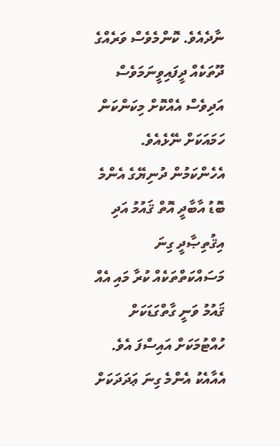ނާދެއެވެ. ކޮންމެވެސް ވަރެއްގެ ދޫތަކެއް ދީފައިވީނަމަވެސް އަދިވެސް އެއްކޮށް މިކަންކަން ހަމައަކަށް ނޭޅެއެވެ.
އެހެންކަމުން ދުނިޔޭގެ އެންމެ ބޮޑު އާބާދީ އޮތް ޤައުމު އަދި އިޤުތިޞާދީ ގިނަ މަސައްކަތްތަކެއް ކުރާ މައި އެއް ޤައުމު ވަނީ ގާތްގަޑަކަށް ހުއްޓުމަކަށް އައިސްފަ އެވެ. އެއާއެކު އެންމެ ގިނަ ޢަދަދަކަށް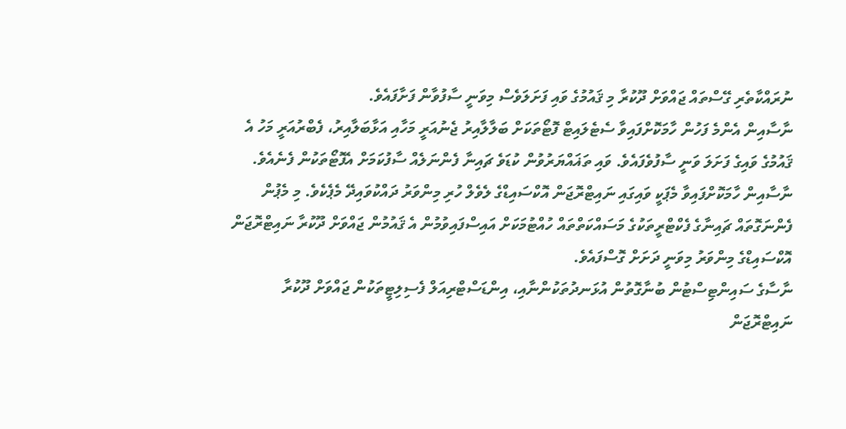ނުރައްކާތެރި ގޭސްތައް ޖައްވަށް ދޫކުރާ މި ޤައުމުގެ ވައި ފަށަލަވެސް މިވަނީ ސާފުވާން ފަށާފައެވެ.
ނާސާއިން އެންމެ ފަހުން ހާމަކޮށްފައިވާ ސެޓެލައިޓް ފޮޓޯތަކަށް ބަލާލާއިރު ޖެނުއަރީ މަހާއި އަޅާބަލާއިރު، ފެބްރުއަރީ މަހު އެ ޤައުމުގެ ވައިގެ ފަށަލަ ވަނީ ސާފުވެފައެވެ. ވައި ތަޣައްޔަރުވުން ކުޑަވެ ޗައިނާ ފެންނަލެއް ސާފުކަމަށް އެފޮޓޯތަކުން ފެނެއެވެ. ނާސާއިން ހާމަކޮށްފައިވާ މެޕަކީ ވައިގައި ނައިޓްރޮޖަން އޮކްސައިޑްގެ ލެވެލް ހުރި މިންވަރު ދައްކުވައިދޭ މެޕެކެވެ. މި މެޕުން ފެންނަގޮތައް ޗައިނާގެ ފެކްޓްރީތަކުގެ މަސައްކަތްތައް ހުއްޓުމަކަށް އައިސްފައިވުމުން އެ ޤައުމުން ޖައްވަށް ދޫކުރާ ނައިޓްރޮޖަން އޮކްސައިޑްގެ މިންވަރު މިވަނީ ދަށަށް ގޮސްފައެވެ.
ނާސާގެ ސައިންޓިސްޓުން ބުނާގޮތުން އުޅަނދުތަކުންނާއި، އިންޑަސްޓްރިއަލް ފެސިލިޓީތަކުން ޖައްވަށް ދޫކުރާ ނައިޓްރޮޖަން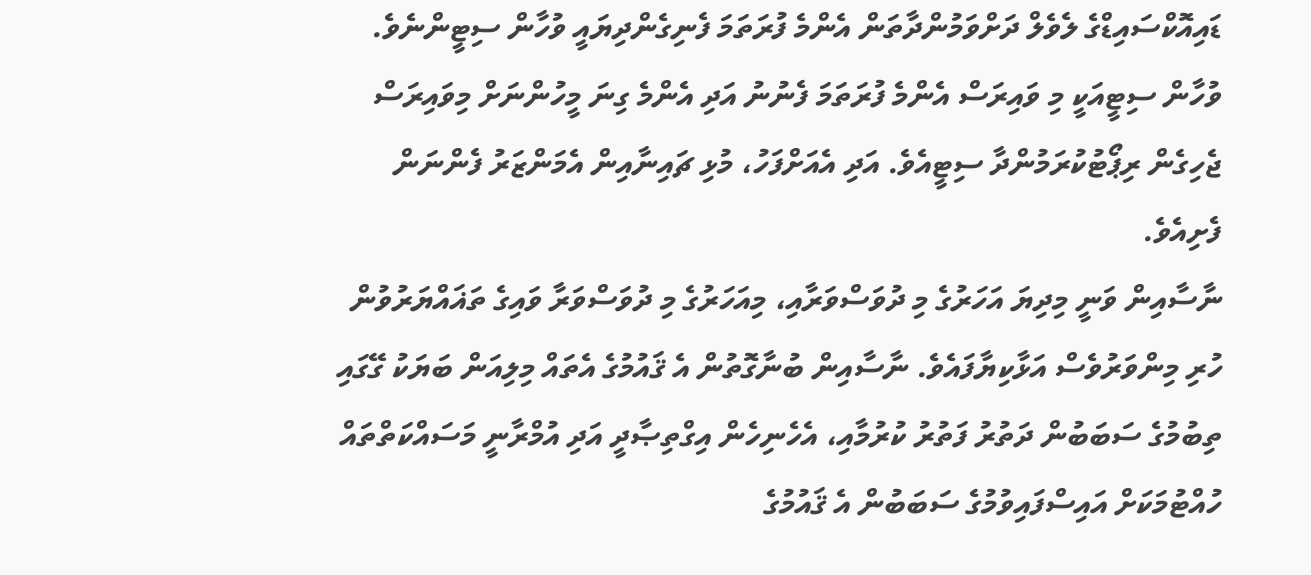ޑައިއޮކްސައިޑްގެ ލެވެލް ދަށްވަމުންދާތަން އެންމެ ފުރަތަމަ ފެނިގެންދިޔައީ ވުހާން ސިޓީންނެވެ. ވުހާން ސިޓީއަކީ މި ވައިރަސް އެންމެ ފުރަތަމަ ފެނުނު އަދި އެންމެ ގިނަ މީހުންނަށް މިވައިރަސް ޖެހިގެން ރިޕޯޓުކުރަމުންދާ ސިޓީއެވެ. އަދި އެއަށްފަހު، މުޅި ޗައިނާއިން އެމަންޒަރު ފެންނަން ފެށިއެވެ.
ނާސާއިން ވަނީ މިދިޔަ އަހަރުގެ މި ދުވަސްވަރާއި، މިއަހަރުގެ މި ދުވަސްވަރާ ވައިގެ ތަޣައްޔަރުވުން ހުރި މިންވަރުވެސް އަޅާކިޔާފައެވެ. ނާސާއިން ބުނާގޮތުން އެ ޤައުމުގެ އެތައް މިލިއަން ބަޔަކު ގޭގައި ތިބުމުގެ ސަބަބުން ދަތުރު ފަތުރު ކުރުމާއި، އެހެނިހެން އިގްތިޞާދީ އަދި އުމްރާނީ މަސައްކަތްތައް ހުއްޓުމަކަށް އައިސްފައިވުމުގެ ސަބަބުން އެ ޤައުމުގެ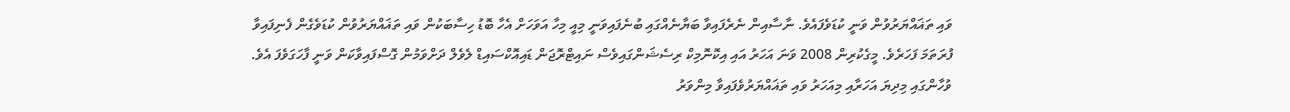ވައި ތަޣައްޔަރުވުން ވަނީ ކުޑަވެފައެވެ. ނާސާއިން ނެރެފައިވާ ބަޔާނެއްގައި ބުނެފައިވަނީ މިއީ މިހާ އަވަހަށް އެހާ ބޮޑު ހިސާބަކުން ވައި ތަޣައްޔަރުވުން ކުޑަވެގެން ފެނިފައިވާ ފުރަތަމަ ފަހަރެވެ. މީގެކުރިން 2008 ވަނަ އަހަރު އައި އިކޮނޮމިކް ރިސެޝަންގައިވެސް ނައިޓްރޮޖަން ޑައިއޮކްސައިޑް ލެވެލް ދަށްވަމުން ގޮސްފައިވާކަން ވަނީ ފާހަގަވެފަ އެވެ.
ވުހާންގައި މިދިޔަ އަހަރާއި މިއަހަރު ވައި ތަޣައްޔަރުވެފައިވާ މިންވަރު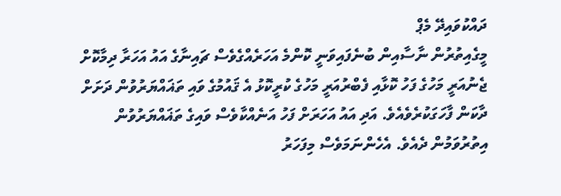ދައްކުވައިދޭ މެޕް
މީގެއިތުރުން ނާސާއިން ބުނެފައިވަނީ ކޮންމެ އަހަރެއްގެވެސް ޗައިނާގެ އައު އަހަރާ ދިމާކޮށް ޖެނުއަރީ މަހުގެ ފަހު ކޮޅާއި ފެބްރުއަރީ މަހުގެ ކުރީކޮޅު އެ ޤައުމުގެ ވައި ތަޣައްޔަރުވުން ދަށަށް ދާކަން ފާހަގަކުރެވެއެވެ. އަދި އައު އަހަރަށް ފަހު އަނެއްކާވެސް ވައިގެ ތަޣައްޔަރުވުން އިތުރުވަމުން ދެއެވެ. އެހެންނަމަވެސް މިފަހަރު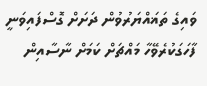ވައިގެ ތަޣައްޔަރުވުން ދަށަށް ގޮސްފައިވަނީ ފާހަގަކުރެވޭހާ މައްޗަށް ކަމަށް ނާސާއިން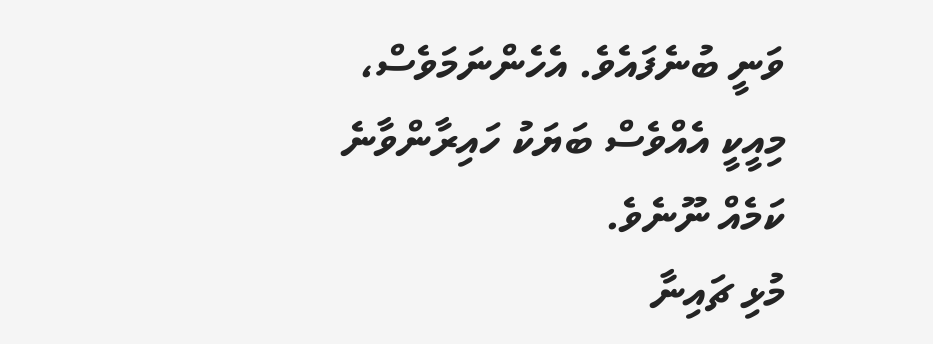ވަނީ ބުނެފައެވެ. އެހެންނަމަވެސް، މިއީކީ އެއްވެސް ބަޔަކު ހައިރާންވާނެ ކަމެއް ނޫނެވެ.
މުޅި ޗައިނާ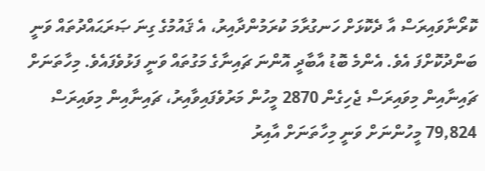ކޮރޯނާވައިރަސް އާ ދެކޮޅަށް ހަނގުރާމަ ކުރަމުންދާއިރު، އެ ޤައުމުގެ ގިނަ ޞަރަޙައްދުތައް ވަނީ ބަންދުކޮށްފަ އެވެ. އެންމެ ބޮޑު އާބާދީ އޮންނަ ޗައިނާގެ މަގުތައް ވަނީ ފަޅުވެފައެވެ. މިހާތަނަށް ޗައިނާއިން މިވައިރަސް ޖެހިގެން 2870 މީހުން މަރުވެފައިވާއިރު، ޗައިނާއިން މިވައިރަސް 79,824 މީހުންނަށް ވަނީ މިހާތަނަށް އާއިރު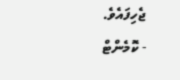ޖެހިފައެވެ.
- ކޮމެންޓް